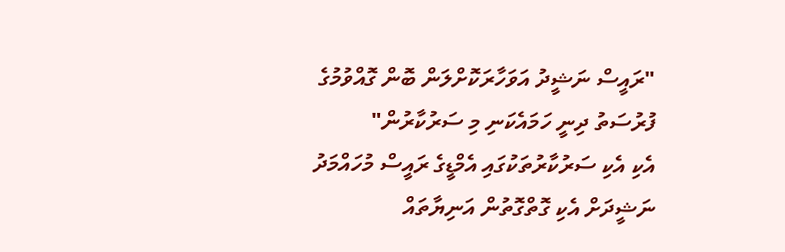"ރައީސް ނަޝީދު އަވަހާރަކޮށްލަން ބޮން ގޮއްވުމުގެ ފުރުސަތު ދިނީ ހަމައެކަނި މި ސަރުކާރުން"
އެކި އެކި ސަރުކާރުތަކުގައި އެމްޑީގެ ރައީސް މުހައްމަދު ނަޝީދަށް އެކި ގޮތްގޮތުން އަނިޔާތައް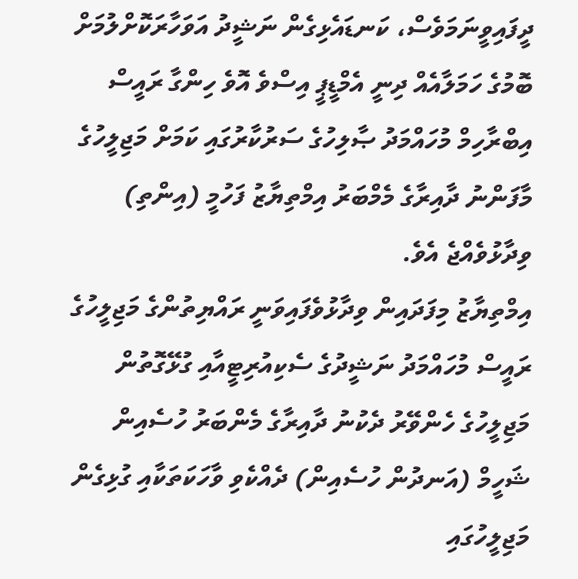ދީފައިވީނަމަވެސް، ކަނޑައެޅިގެން ނަޝީދު އަވަހާރަކޮށްލުމަށް ބޮމުގެ ހަމަލާއެއް ދިނީ އެމްޑީޕީ އިސްވެ އޮވެ ހިންގާ ރައީސް އިބްރާހިމް މުހައްމަދު ޞާލިހުގެ ސަރުކާރުގައި ކަމަށް މަޖިލީހުގެ މާފަންނު ދާއިރާގެ މެމްބަރު އިމްތިޔާޒު ފަހުމީ (އިންތި) ވިދާޅުވެއްޖެ އެވެ.
އިމްތިޔާޒު މިފަދައިން ވިދާޅުވެފައިވަނީ ރައްޔިތުންގެ މަޖިލީހުގެ ރައީސް މުހައްމަދު ނަޝީދުގެ ސެކިއުރިޓީއާއި ގުޅޭގޮތުން މަޖިލީހުގެ ހެންވޭރު ދެކުނު ދާއިރާގެ މެންބަރު ހުސެއިން ޝަހީމް (އަނދުން ހުސެއިން) ދެއްކެވި ވާހަކަތަކާއި ގުޅިގެން މަޖިލީހުގައި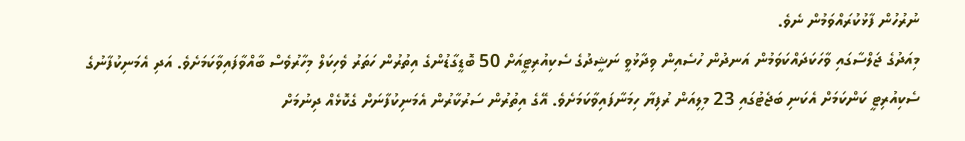ނުރުހުން ފާޅުކުރައްވަމުން ނެވެ.
މިއަދުގެ ޖަލްސާގައި ވާހަކަދައްކަވަމުން އަނދުން ހުސެއިން ވިދާޅުވީ ނަޝީދުގެ ސެކިއުރިޓީއަށް 50 ބޮޑީގާޑުންގެ އިތުރުން ހަތަރު ވެހިކަލް މިހާރުވެސް ބާއްވާފައިވާކަމަށެވެ. އަދި އެމަނިކުފާނުގެ ސެކިއުރިޓީ ކަންކަމަށް އެކަނި ބަޖެޓުގައި 23 މިލިއަން ރުފިޔާ ހިމަނާފައިވާކަމަށެވެ. އޭގެ އިތުރުން ސަރުކާރުން އެމަނިކުފާނަށް ގެކޮޅެއް ދިނުމަށް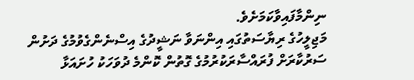ނިންމާފައިވާކަމަށެވެ.
މަޖިލީހުގެ ރިޔާސަތުގައި އިންނަވާ ނަޝީދުގެ އިސްނެންގެވުމުގެ ދަށުން ސަރުކާރަށް ފުރައްސާރަކުރުމުގެ ގޮތުން ކޮންމެ ދުވަހަކު ހުށައަޅާ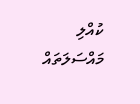ކުއްލި މައްސަލަތައް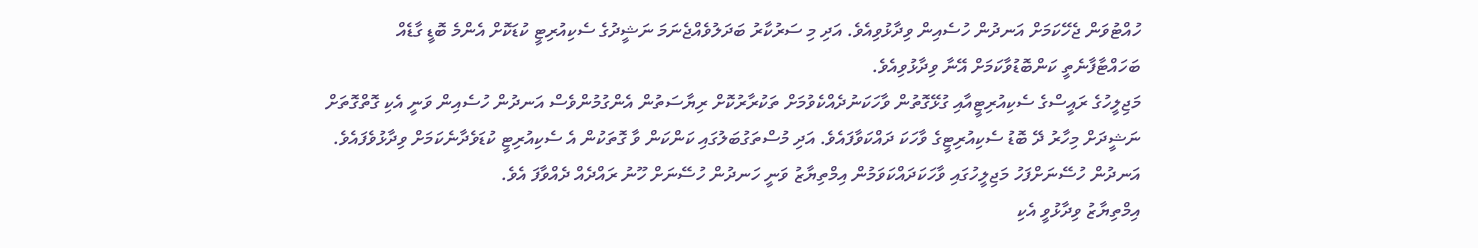ހުއްޓުވަން ޖެހޭކަމަށް އަނދުން ހުސެއިން ވިދާޅުވިއެވެ. އަދި މި ސަރުކާރު ބަދަލުވެއްޖެނަމަ ނަޝީދުގެ ސެކިއުރިޓީ ކުޑަކޮށް އެންމެ ބޮޑީ ގާޑެއް ބަހައްޓާފާނެތީ ކަންބޮޑުވާކަމަށް އޭނާ ވިދާޅުވިއެވެ.
މަޖިލީހުގެ ރައީސްގެ ސެކިއުރިޓީއާއި ގުޅޭގޮތުން ވާހަކަނުދެއްކެވުމަށް ތަކުރާރުކޮށް ރިޔާސަތުން އެންގުމުންވެސް އަނދުން ހުސެއިން ވަނީ އެކި ގޮތްގޮތަށް ނަޝީދަށް މިހާރު ދޭ ބޮޑު ސެކިއުރިޓީގެ ވާހަކަ ދައްކަވާފައެވެ. އަދި މުސްތަގުބަލުގައި ކަންކަން ވާ ގޮތަކުން އެ ސެކިއުރިޓީ ކުޑަވެދާނެކަމަށް ވިދާޅުވެފައެވެ.
އަނދުން ހުސޭނަށްފަހު މަޖިލީހުގައި ވާހަކަދައްކަވަމުން އިމްތިޔާޒު ވަނީ ހަނދުން ހުސޭނަށް ހޫނު ރައްދެއް ދެއްވާފަ އެވެ.
އިމްތިޔާޒު ވިދާޅުވީ އެކި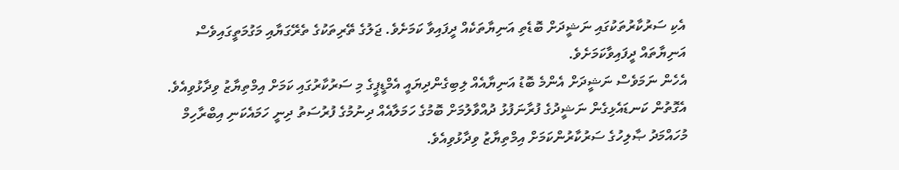އެކި ސަރުކާރުތަކުގައި ނަޝީދަށް ބޮޑެތި އަނިޔާތަކެއް ދީފައިވާ ކަމަށެވެ. ޖަލުގެ ތޭރިތަކުގެ ތެރޭގަޔާއި މަގުމަތީގައިވެސް އަނިޔާތައް ދީފައިވާކަމަށެވެ.
އެހެން ނަމަވެސް ނަޝީދަށް އެންމެ ބޮޑު އަނިޔާއެއް ލިބިގެންދިޔައީ އެމްޑީޕީގެ މި ސަރުކާރުގައި ކަމަށް އިމްތިޔާޒު ވިދާޅުވިއެވެ. އެގޮތުން ކަނޑައެޅިގެން ނަޝީދުގެ ފުރާނަފުޅު ދުއްވާލުމަށް ބޮމުގެ ހަމަލާއެއް ދިނުމުގެ ފުރުސަތު ދިނީ ހަމައެކަނި އިބްރާހިމް މުހައްމަދު ޞާލިހުގެ ސަރުކާރުންކަމަށް އިމްތިޔާޒު ވިދާޅުވިއެވެ.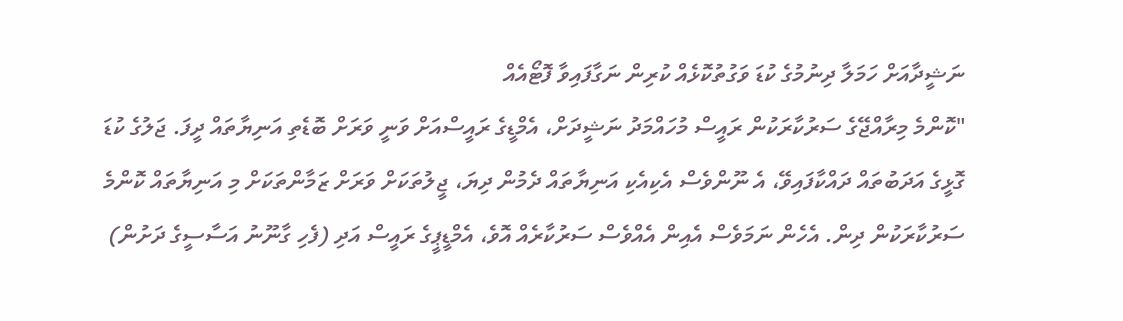ނަޝީދާއަށް ހަމަލާ ދިނުމުގެ ކުޑަ ވަގުތުކޮޅެއް ކުރިން ނަގާފައިވާ ފޮޓޯއެއް
"ކޮންމެ މިރާއްޖޭގެ ސަރުކާރަކުން ރައީސް މުހައްމަދު ނަޝީދަށް، އެމްޑީގެ ރައީސްއަށް ވަނީ ވަރަށް ބޮޑެތި އަނިޔާތައް ދީފަ. ޖަލުގެ ކުޑަ ގޮޅީގެ އަދަބުތައް ދައްކާފައިވޭ، އެ ނޫންވެސް އެކިއެކި އަނިޔާތައް ދެމުން ދިޔަ، ޖީލުތަކަށް ވަރަށް ޒަމާންތަކަށް މި އަނިޔާތައް ކޮންމެ ސަރުކާރަކުން ދިން. އެހެން ނަމަވެސް އެއިން އެއްވެސް ސަރުކާރެއް އޮވެ، އެމްޑީޕީގެ ރައީސް އަދި (ފެހި ގާނޫނު އަސާސީގެ ދަށުން)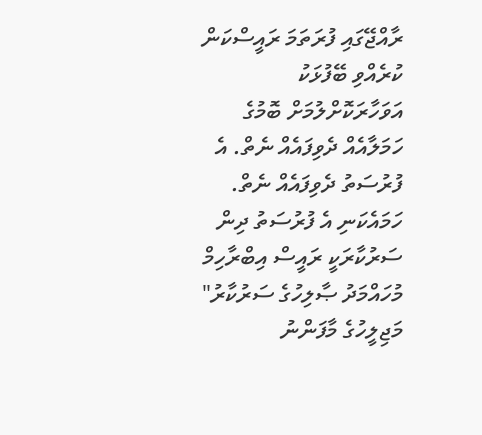ރާއްޖޭގައި ފުރަތަމަ ރައީސްކަން ކުރެއްވި ބޭފުޅަކު އަވަހާރަކޮށްލުމަށް ބޮމުގެ ހަމަލާއެއް ދެވިފައެއް ނެތް. އެ ފުރުސަތު ދެވިފައެއް ނެތް. ހަމައެކަނި އެ ފުރުސަތު ދިން ސަރުކާރަކީ ރައީސް އިބްރާހިމް މުހައްމަދު ޞާލިހުގެ ސަރުކާރު"
މަޖިލީހުގެ މާފަންނު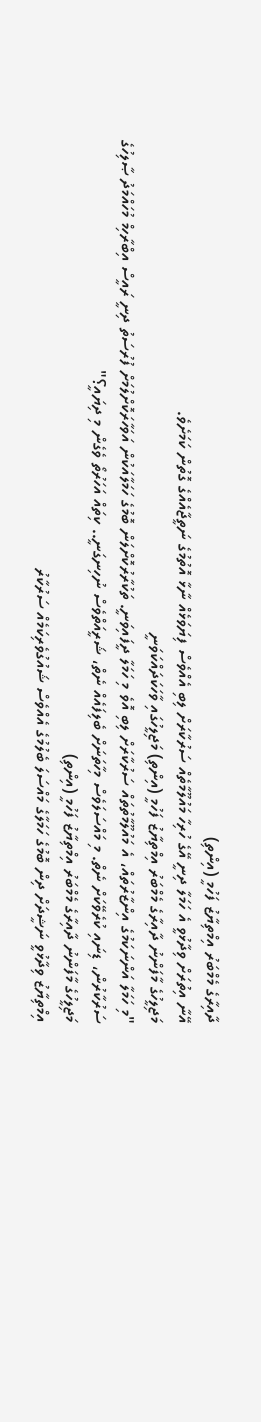ދާއިރާގެ މެމްބަރު އިމްތިޔާޒު ފަހުމީ (އިންތި)
އޭނާ އިތުރަށް ވިދާޅުވީ އެ ހަމަލާ ދިނީ އޭގެ ހުރިހާ މައުލޫމާތެއް ސަރުކާރަށް ލިބި އެއްވެސް ފިޔަވަޅެއް ނާޅާ އޮތުމުގެ ނަތީޖާއެއްގެ ގޮތުން ކަމަށެވެ.
މަޖިލީހުގެ މާފަންނު ދާއިރާގެ މެމްބަރު އިމްތިޔާޒު ފަހުމީ (އިންތި) މަޖިލީހުގައި ވާހަކަދައްކަވަނީ
"މި ހަމަލާ އަންނަކަމުގެ އިންޒާރުތައް، އެ މައުލޫމާތުތައް ސަރުކާރަށް ލިބި އޮވެ މި ހަމަލާ ދީފައިވަނީ. ތަކުރާރުކޮށްލަން ބޮމުގެ ހަމަލާއަކުން އަވަހާރަކޮށްލުމަށް ފުރުސަތު ދިނީ ރައީސް އިބްރާހިމް މުހައްމަދު ޞާލިހުގެ ސަރުކާރުން، ޑިނައި ކުރެވޭކަށް ނެތް. މި މައްސަލަވެސް މިހާތަނަށް ބެލިފައެއް ނެތް، ޝަރީއަތްވެސް ނުހިނގަނީ.. ކިތައް އަހަރުތޯ ވެގެން މި ދިޔައީ؟"
މަޖިލީހުގެ މާފަންނު ދާއިރާގެ މެމްބަރު އިމްތިޔާޒު ފަހުމީ (އިންތި)
އިމްތިޔާޒު ވިދާޅުވީ ނަޝީދަށް ދިން ބޮމުގެ ހަމަލާގެ މައްސަލަ ބެލުމުގެ އެއްވެސް ޝައުގުވެރިކަމެއް ސަރުކާރު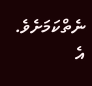ނެތްކަމަށެވެ. އެ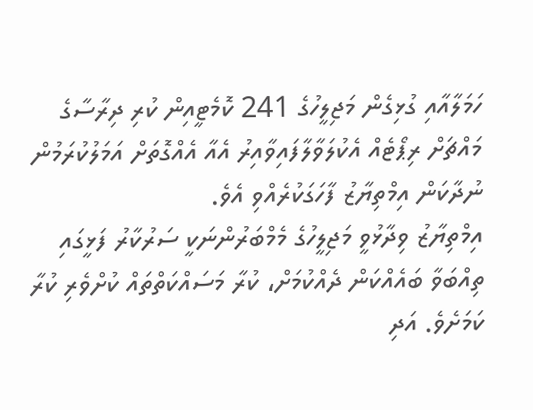ހަމަލާއާއި ގުޅިގެން މަޖިލީހުގެ 241 ކޮމެޓީއިން ކުރި ދިރާސާގެ މައްޗަށް ރިޕޯޓެއް އެކުލަވާލާފައިވާއިރު އެއާ އެއްގޮތަށް އަމަލުކުރަމުން ނުދާކަން އިމްތިޔާޒު ފާހަގަކުރެއްވި އެވެ.
އިމްތިޔާޒު ވިދާޅުވީ މަޖިލީހުގެ މެމްބަރުންނަކީ ސަރުކާރު ފަޅީގައި ތިއްބަވާ ބައެއްކަން ދެއްކުމަށް، ކުރާ މަސައްކަތްތައް ކުށްވެރި ކުރާ ކަމަށެވެ. އަދި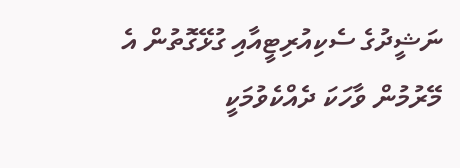ނަޝީދުގެ ސެކިއުރިޓީއާއި ގުޅޭގޮތުން އެ މޭރުމުން ވާހަކަ ދެއްކެވުމަކީ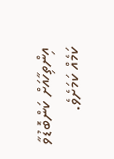އިންތިހާއަށް ކަންބޮޑުވާ ކަމެއް ކަމަށެވެ.